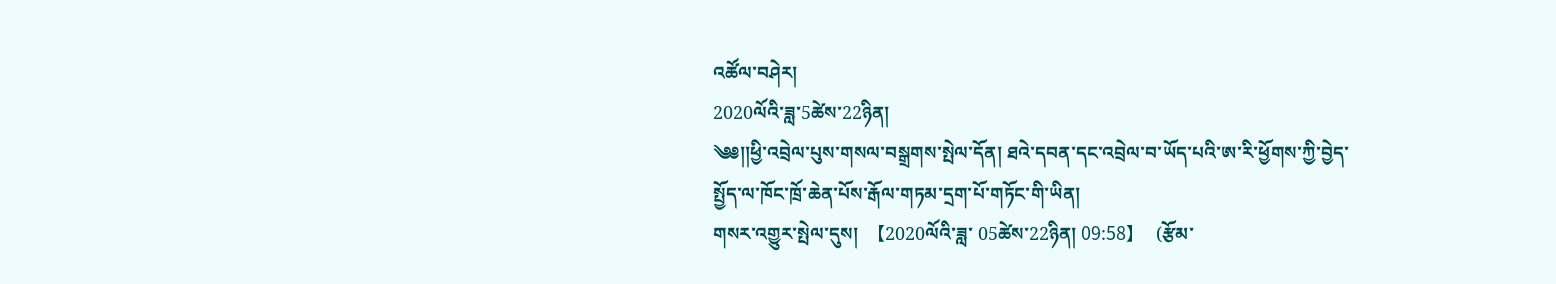འཚོལ་བཤེར།
2020ལོའི་ཟླ་5ཚེས་22ཉིན།
༄༅།།ཕྱི་འབྲེལ་པུས་གསལ་བསྒྲགས་སྤེལ་དོན། ཐའེ་དབན་དང་འབྲེལ་བ་ཡོད་པའི་ཨ་རི་ཕྱོགས་ཀྱི་བྱེད་
སྤྱོད་ལ་ཁོང་ཁྲོ་ཆེན་པོས་རྒོལ་གཏམ་དྲག་པོ་གཏོང་གི་ཡིན།
གསར་འགྱུར་སྤེལ་དུས།  【2020ལོའི་ཟླ་ 05ཚེས་22ཉིན། 09:58】   (རྩོམ་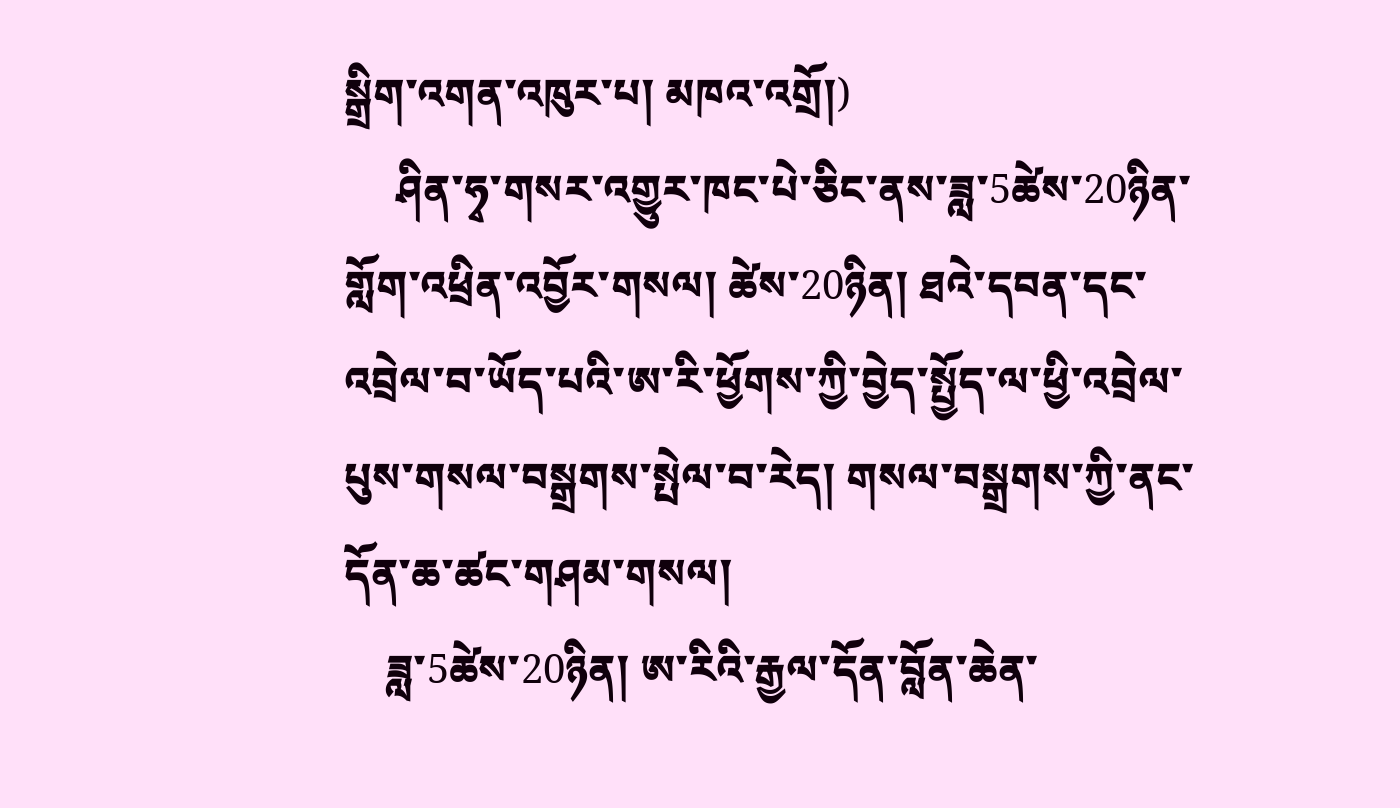སྒྲིག་འགན་འཁུར་པ། མཁའ་འགྲོ།)
     ཤིན་ཧྭ་གསར་འགྱུར་ཁང་པེ་ཅིང་ནས་ཟླ་5ཚེས་20ཉིན་གློག་འཕྲིན་འབྱོར་གསལ། ཚེས་20ཉིན། ཐའེ་དབན་དང་འབྲེལ་བ་ཡོད་པའི་ཨ་རི་ཕྱོགས་ཀྱི་བྱེད་སྤྱོད་ལ་ཕྱི་འབྲེལ་པུས་གསལ་བསྒྲགས་སྤེལ་བ་རེད། གསལ་བསྒྲགས་ཀྱི་ནང་དོན་ཆ་ཚང་གཤམ་གསལ།
    ཟླ་5ཚེས་20ཉིན། ཨ་རིའི་རྒྱལ་དོན་བློན་ཆེན་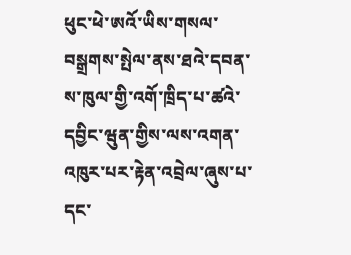ཕུང་ཕེ་ཨའོ་ཡིས་གསལ་བསྒྲགས་སྤེལ་ནས་ཐའེ་དབན་ས་ཁུལ་གྱི་འགོ་ཁྲིད་པ་ཚའེ་དབྱིང་ཝུན་གྱིས་ལས་འགན་འཁུར་པར་རྟེན་འབྲེལ་ཞུས་པ་དང་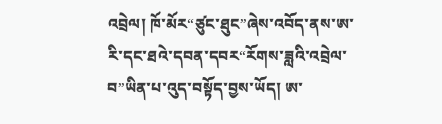འབྲེལ། ཁོ་མོར“ཙུང་ཐུང”ཞེས་འབོད་ནས་ཨ་རི་དང་ཐའེ་དབན་དབར“རོགས་ཟླའི་འབྲེལ་བ”ཡིན་པ་འུད་བསྟོད་བྱས་ཡོད། ཨ་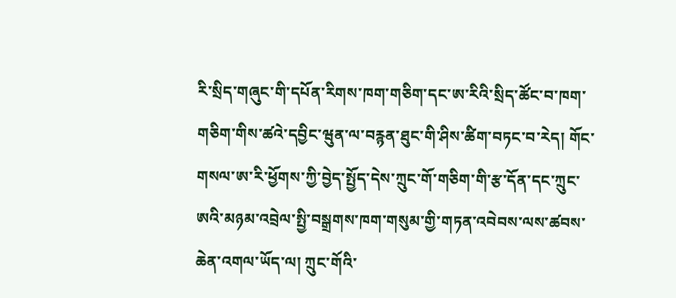རི་སྲིད་གཞུང་གི་དཔོན་རིགས་ཁག་གཅིག་དང་ཨ་རིའི་སྲིད་ཚོང་བ་ཁག་གཅིག་གིས་ཚའེ་དབྱིང་ཝུན་ལ་བརྙན་ཐུང་གི་ཤིས་ཚིག་བཏང་བ་རེད། གོང་གསལ་ཨ་རི་ཕྱོགས་ཀྱི་བྱེད་སྤྱོད་དེས་ཀྲུང་གོ་གཅིག་གི་རྩ་དོན་དང་ཀྲུང་ཨའི་མཉམ་འབྲེལ་སྤྱི་བསྒྲགས་ཁག་གསུམ་གྱི་གཏན་འབེབས་ལས་ཚབས་ཆེན་འགལ་ཡོད་ལ། ཀྲུང་གོའི་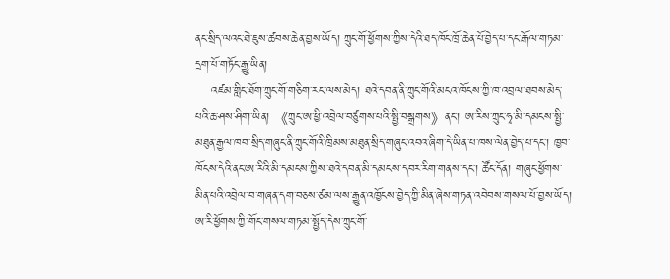ནང་སྲིད་ལའང་ཐེ་ཇུས་ཚབས་ཆེན་བྱས་ཡོད། ཀྲུང་གོ་ཕྱོགས་ཀྱིས་དེའི་ཐད་ཁོང་ཁྲོ་ཆེན་པོ་བྱེད་པ་དང་རྒོལ་གཏམ་དྲག་པོ་གཏོང་རྒྱུ་ཡིན།
    འཛམ་གླིང་ཐོག་ཀྲུང་གོ་གཅིག་རང་ལས་མེད། ཐའེ་དབན་ནི་ཀྲུང་གོའི་མངའ་ཁོངས་ཀྱི་ཁ་འབྲལ་ཐབས་མེད་པའི་ཆ་ཤས་ཤིག་ཡིན། 《ཀྲུང་ཨ་ཕྱི་འབྲེལ་བཙུགས་པའི་སྤྱི་བསྒྲགས》ནང་། ཨ་རིས་ཀྲུང་ཧྭ་མི་དམངས་སྤྱི་མཐུན་རྒྱལ་ཁབ་སྲིད་གཞུང་ནི་ཀྲུང་གོའི་ཁྲིམས་མཐུན་སྲིད་གཞུང་འབའ་ཞིག་དེ་ཡིན་པ་ཁས་ལེན་བྱེད་པ་དང་། ཁྱབ་ཁོངས་དེའི་ནང་ཨ་རིའི་མི་དམངས་ཀྱིས་ཐའེ་དབན་མི་དམངས་དབར་རིག་གནས་དང་། ཚོང་དོན། གཞུང་ཕྱོགས་མིན་པའི་འབྲེལ་བ་གཞན་དག་བཅས་ཙམ་ལས་རྒྱུན་འཁྱོངས་བྱེད་ཀྱི་མིན་ཞེས་གཏན་འབེབས་གསལ་པོ་བྱས་ཡོད། ཨ་རི་ཕྱོགས་ཀྱི་གོང་གསལ་གཏམ་སྤྱོད་དེས་ཀྲུང་གོ་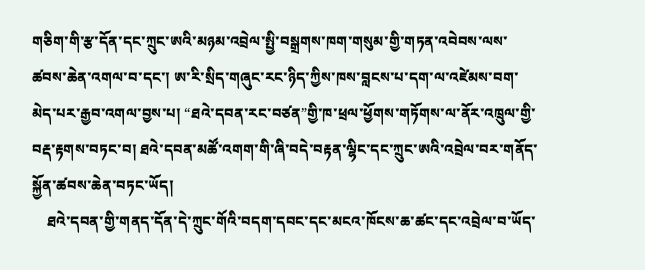གཅིག་གི་རྩ་དོན་དང་ཀྲུང་ཨའི་མཉམ་འབྲེལ་སྤྱི་བསྒྲགས་ཁག་གསུམ་གྱི་གཏན་འབེབས་ལས་ཚབས་ཆེན་འགལ་བ་དང་། ཨ་རི་སྲིད་གཞུང་རང་ཉིད་ཀྱིས་ཁས་བླངས་པ་དག་ལ་འཛེམས་བག་མེད་པར་རྒྱབ་འགལ་བྱས་པ། “ཐའེ་དབན་རང་བཙན”གྱི་ཁ་ཕྲལ་ཕྱོགས་གཏོགས་ལ་ནོར་འཁྲུལ་གྱི་བརྡ་རྟགས་བཏང་བ། ཐའེ་དབན་མཚོ་འགག་གི་ཞི་བདེ་བརྟན་ལྷིང་དང་ཀྲུང་ཨའི་འབྲེལ་བར་གནོད་སྐྱོན་ཚབས་ཆེན་བཏང་ཡོད།
    ཐའེ་དབན་གྱི་གནད་དོན་དེ་ཀྲུང་གོའི་བདག་དབང་དང་མངའ་ཁོངས་ཆ་ཚང་དང་འབྲེལ་བ་ཡོད་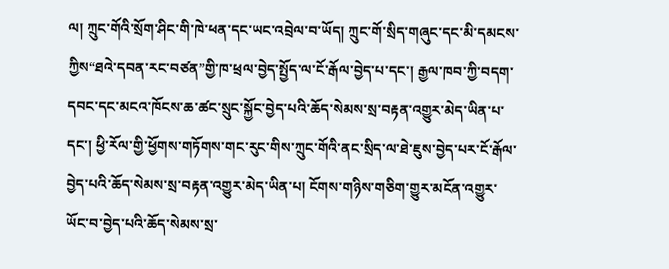ལ། ཀྲུང་གོའི་སྲོག་ཤིང་གི་ཁེ་ཕན་དང་ཡང་འབྲེལ་བ་ཡོད། ཀྲུང་གོ་སྲིད་གཞུང་དང་མི་དམངས་ཀྱིས“ཐའེ་དབན་རང་བཙན”གྱི་ཁ་ཕྲལ་བྱེད་སྤྱོད་ལ་ངོ་རྒོལ་བྱེད་པ་དང་། རྒྱལ་ཁབ་ཀྱི་བདག་དབང་དང་མངའ་ཁོངས་ཆ་ཚང་སྲུང་སྐྱོང་བྱེད་པའི་ཆོད་སེམས་སྲ་བརྟན་འགྱུར་མེད་ཡིན་པ་དང་། ཕྱི་རོལ་གྱི་ཕྱོགས་གཏོགས་གང་རུང་གིས་ཀྲུང་གོའི་ནང་སྲིད་ལ་ཐེ་ཇུས་བྱེད་པར་ངོ་རྒོལ་བྱེད་པའི་ཆོད་སེམས་སྲ་བརྟན་འགྱུར་མེད་ཡིན་པ། ངོགས་གཉིས་གཅིག་གྱུར་མངོན་འགྱུར་ཡོང་བ་བྱེད་པའི་ཆོད་སེམས་སྲ་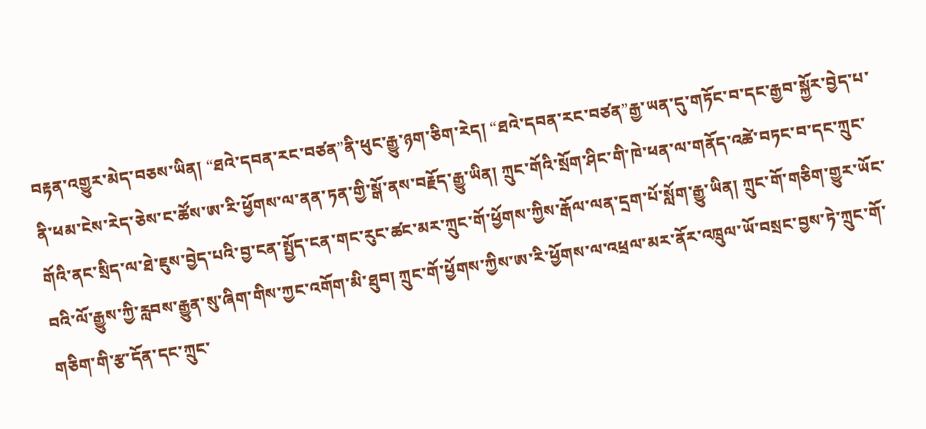བརྟན་འགྱུར་མེད་བཅས་ཡིན། “ཐའེ་དབན་རང་བཙན”ནི་ཕུང་རྒྱུ་ཉག་ཅིག་རེད། “ཐའེ་དབན་རང་བཙན”རྒྱ་ཡན་དུ་གཏོང་བ་དང་རྒྱབ་སྐྱོར་བྱེད་པ་ནི་ཕམ་ངེས་རེད་ཅེས་ང་ཚོས་ཨ་རི་ཕྱོགས་ལ་ནན་ཏན་གྱི་སྒོ་ནས་བརྗོད་རྒྱུ་ཡིན། ཀྲུང་གོའི་སྲོག་ཤིང་གི་ཁེ་ཕན་ལ་གནོད་འཚེ་བཏང་བ་དང་ཀྲུང་གོའི་ནང་སྲིད་ལ་ཐེ་ཇུས་བྱེད་པའི་བྱ་ངན་སྤྱོད་ངན་གང་རུང་ཚང་མར་ཀྲུང་གོ་ཕྱོགས་ཀྱིས་རྒོལ་ལན་དྲག་པོ་སློག་རྒྱུ་ཡིན། ཀྲུང་གོ་གཅིག་གྱུར་ཡོང་བའི་ལོ་རྒྱུས་ཀྱི་རླབས་རྒྱུན་སུ་ཞིག་གིས་ཀྱང་འགོག་མི་ཐུབ། ཀྲུང་གོ་ཕྱོགས་ཀྱིས་ཨ་རི་ཕྱོགས་ལ་འཕྲལ་མར་ནོར་འཁྲུལ་ཡོ་བསྲང་བྱས་ཏེ་ཀྲུང་གོ་གཅིག་གི་རྩ་དོན་དང་ཀྲུང་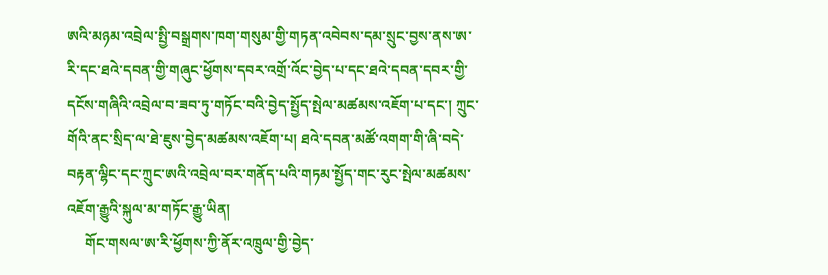ཨའི་མཉམ་འབྲེལ་སྤྱི་བསྒྲགས་ཁག་གསུམ་གྱི་གཏན་འབེབས་དམ་སྲུང་བྱས་ནས་ཨ་རི་དང་ཐའེ་དབན་གྱི་གཞུང་ཕྱོགས་དབར་འགྲོ་འོང་བྱེད་པ་དང་ཐའེ་དབན་དབར་གྱི་དངོས་གཞིའི་འབྲེལ་བ་ཟབ་ཏུ་གཏོང་བའི་བྱེད་སྤྱོད་སྤེལ་མཚམས་འཇོག་པ་དང་། ཀྲུང་གོའི་ནང་སྲིད་ལ་ཐེ་ཇུས་བྱེད་མཚམས་འཇོག་པ། ཐའེ་དབན་མཚོ་འགག་གི་ཞི་བདེ་བརྟན་ལྷིང་དང་ཀྲུང་ཨའི་འབྲེལ་བར་གནོད་པའི་གཏམ་སྤྱོད་གང་རུང་སྤེལ་མཚམས་འཇོག་རྒྱུའི་སྐུལ་མ་གཏོང་རྒྱུ་ཡིན།
     གོང་གསལ་ཨ་རི་ཕྱོགས་ཀྱི་ནོར་འཁྲུལ་གྱི་བྱེད་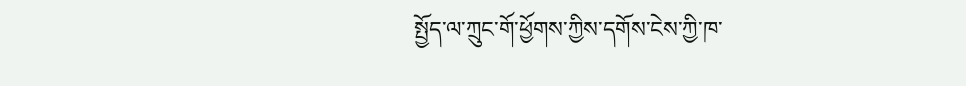སྤྱོད་ལ་ཀྲུང་གོ་ཕྱོགས་ཀྱིས་དགོས་ངེས་ཀྱི་ཁ་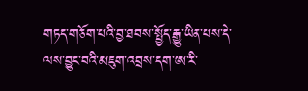གཏད་གཅོག་པའི་བྱ་ཐབས་སྤྱོད་རྒྱུ་ཡིན་པས་དེ་ལས་བྱུང་བའི་མཇུག་འབྲས་དག་ཨ་རི་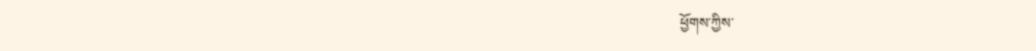ཕྱོགས་ཀྱིས་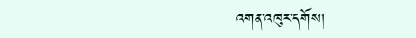འགན་འཁུར་དགོས།